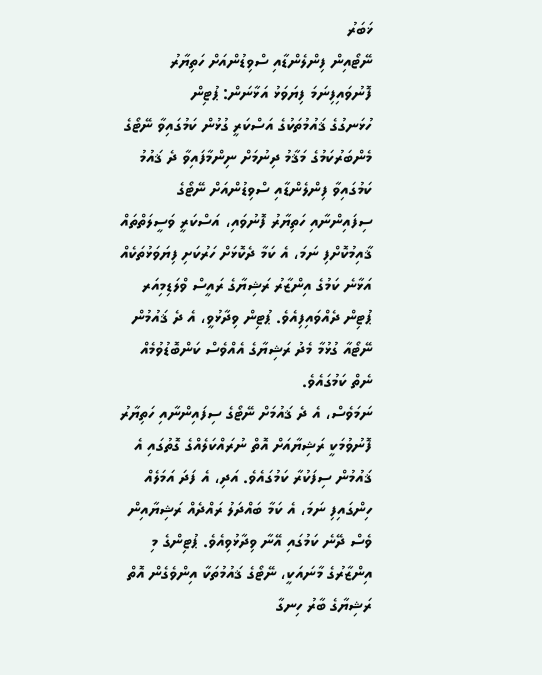ޚަބަރު
ނޭޓޯއިން ފިންލެންޑާއި ސްވިޑުންއަށް ހަތިޔާރު ފޮނުވައިފިނަމަ ފިޔަވަޅު އަޅާނަން: ޕުޓިން
ހުޅަނގުގެ ޤައުމުތަކުގެ އަސްކަރީ ގުޅުން ކަމުގައިވާ ނޭޓޯގެ މެންބަރުކަމުގެ މަޤާމު ދިނުމަށް ނިންމާފައިވާ ދެ ޤައުމު ކަމުގައިވާ ފިންލެންޑާއި ސްވިޑުންއަށް ނޭޓޯގެ ސިފައިންނާއި ހަތިޔާރު ފޮނުވައި، އަސްކަރީ ވަސީލަތްތައް ޤާއިމުކޮށްފި ނަމަ، އެ ކަމާ ދެކޮޅަށް ހަރުކަށި ފިޔަވަޅުތަކެއް އަޅާނެ ކަމުގެ އިންޒާރު ރަޝިޔާގެ ރައީސް ވްލަޑިމިއަރ ޕުޓިން ދެއްވައިފިއެވެ. ޕުޓިން ވިދާޅުވީ، އެ ދެ ޤައުމުން ނޭޓޯއާ ގުޅުމާ މެދު ރަޝިޔާގެ އެއްވެސް ކަންބޮޑުވުމެއް ނެތް ކަމުގައެވެ.
ނަމަވެސް، އެ ދެ ޤައުމަށް ނޭޓޯގެ ސިފައިންނާއި ހަތިޔާރު ފޮނުވުމަކީ ރަޝިޔާއަށް އޮތް ނުރައްކަލެއްގެ ގޮތުގައި އެ ޤައުމުން ސިފަކުރާ ކަމުގައެވެ. އަދި، އެ ފަދަ އަމަލެއް ހިންގައިފި ނަމަ، އެ ކަމާ ބައްދަލު ރައްދެއް ރަޝިޔާއިން ވެސް ދޭނެ ކަމުގައި އޭނާ ވިދާޅުވިއެވެ. ޕުޓިންގެ މި އިންޒާރުގެ މާނައަކީ، ނޭޓޯގެ ޤައުމުތަކާ އިންވެގެން އޮތް ރަޝިޔާގެ ބާރު ހިނގާ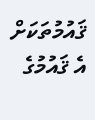ޤައުމުތަކަށް އެ ޤައުމުގެ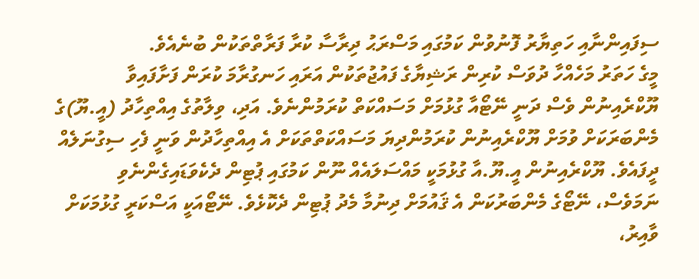ސިފައިންނާއި ހަތިޔާރު ފޮނުވުން ކަމުގައި މަސްރަޙު ދިރާސާ ކުރާ ފަރާތްތަކުން ބުނެއެވެ.
މީގެ ހަތަރު މަހެއްހާ ދުވަސް ކުރިން ރަޝިޔާގެ ފައުޖުތަކުން އަރައި ހަނގުރާމަ ކުރަން ފަށާފައިވާ ޔޫކްރެއިނުން ވެސް ދަނީ ނޭޓޯއާ ގުޅުމަށް މަސައްކަތް ކުރަމުންނެވެ. އަދި، ވިލާތުގެ އިއްތިހާދު (އީ.ޔޫ)ގެ މެންބަރަކަށް ވުމަށް ޔޫކްރެއިނުން ކުރަމުންދިޔަ މަސައްކަތްތަކަށް އެ އިއްތިހާދުން ވަނީ ފެހި ސިގުނަލެއް ދީފައެވެ. ޔޫކްރެއިނުން އީ.ޔޫ.އާ ގުޅުމަކީ މައްސަލައެއް ނޫން ކަމުގައި ޕުޓިން ދެކެވަޑައިގެންނެވި ނަމަވެސް، ނޭޓޯގެ މެންބަރުކަން އެ ޤައުމަށް ދިނުމާ މެދު ޕުޓިން ދެކޮޅެވެ. ނޭޓޯއަކީ އަސްކަރީ ގުޅުމަކަށް ވާއިރު،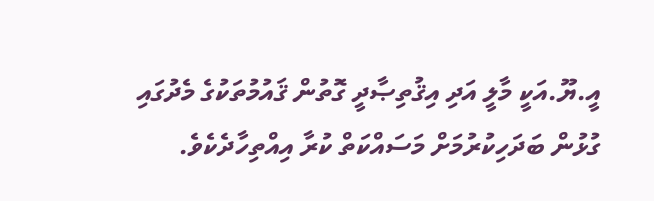އީ.ޔޫ.އަކީ މާލީ އަދި އިޤުތިޞާދީ ގޮތުން ޤައުމުތަކުގެ މެދުގައި ގުޅުން ބަދަހިކުރުމަށް މަސައްކަތް ކުރާ އިއްތިހާދެކެވެ.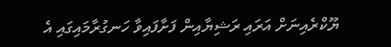ޔޫކްރެއިނަށް އަރައި ރަޝިޔާއިން ފަށާފައިވާ ހަނގުރާމައިގައި އެ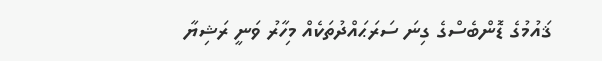ޤައުމުގެ ޑޮންބެސްގެ ގިނަ ސަރަޙައްދުތަކެއް މިހާރު ވަނީ ރަޝިޔާ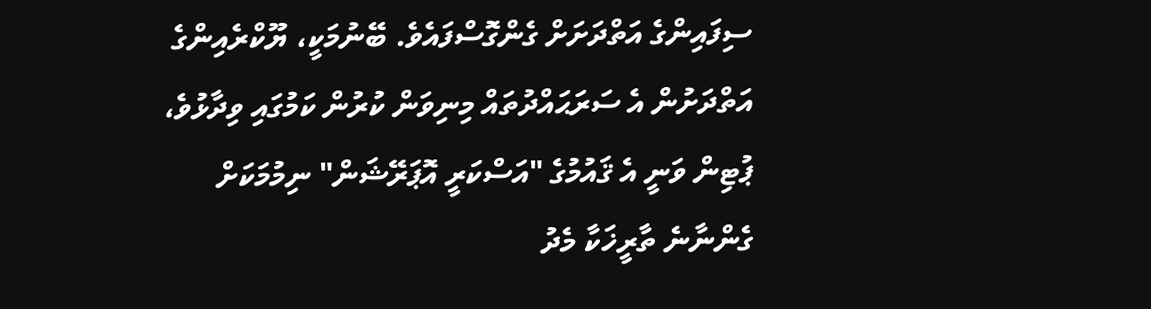ސިފައިންގެ އަތްދަށަށް ގެންގޮސްފައެވެ. ބޭނުމަކީ، ޔޫކްރެއިންގެ އަތްދަށުން އެ ސަރަޙައްދުތައް މިނިވަން ކުރުން ކަމުގައި ވިދާޅުވެ، ޕުޓިން ވަނީ އެ ޤައުމުގެ "އަސްކަރީ އޮޕަރޭޝަން" ނިމުމަކަށް ގެންނާނެ ތާރީޚަކާ މެދު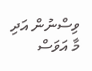ވިސްނުން އަދި މާ އަވަސް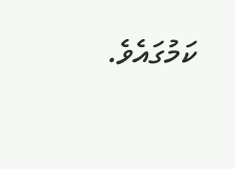ކަމުގައެވެ.